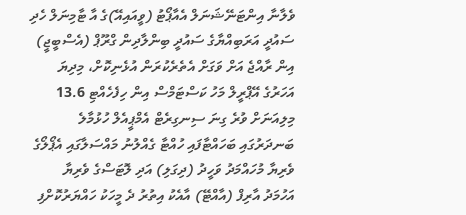ވެލާނާ އިންޓަނޭޝަނަލް އެއާޕޯޓު (ވީއައިއޭ)ގެ އާ ޓާމިނަލް ހެދި ސައުދީ އަރަބިއްޔާގެ ސައުދީ ބިންލާދިން ގްރޫޕް (އެސްބީޖީ) އިން ރާއްޖެ އަށް ވަގަށް އެތެރެކުރަން އުޅެނިކޮށް، މިދިޔަ އަހަރުގެ އޭޕްރީލް މަހު ކަސްޓަމްސް އިން ހިފެހެއްޓި 13.6 މިލިއަނަށް ވުރެ ގިނަ ސިނގިރެޓް އެމްޕީއެލް ހުޅުމާލެ ބަނދަރުގައި ބަހައްޓާފައި ހުއްޓާ ގެއްލުނު މައްސަލާގައި އެޕޯލޯގެ ވެރިޔާ މުހައްމަދު ވަހީދު (ދިގަލި) އަދި ލޮޓަސްގެ ވެރިޔާ އަހުމަދު އާރިފް (އާއްޓޭ) އާއެކު އިތުރު ދެ މީހަކު ހައްޔަރުކޮށްފި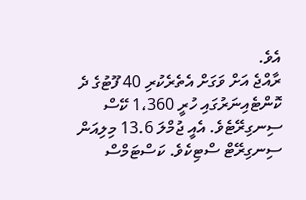އެވެ.
ރާއްޖެ އަށް ވަގަށް އެތެރެކުރި 40 ފޫޓުގެ ދެ ކޮންޓެއިނަރުގައި ހުރީ 1،360 ކޭސް ސިނގިރޭޓެވެ. އެއީ ޖުމްލަ 13.6 މިލިއަން ސިނގިރޭޓް ސްޓިކެވެ. ކަސްޓަމްސް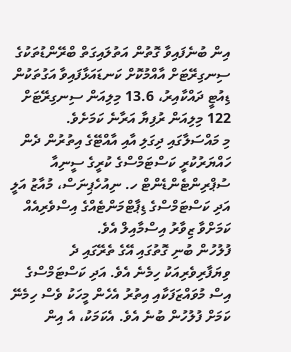އިން ބުނެފައިވާ ގޮތުން އަތުލައިގަތް ބްރޭންޑުތަކުގެ ސިނގިރޭޓަށް އާއްމުކޮށް ކަނޑައަޅާފައިވާ އަގުތަކުން ޑިއުޓީ ދައްކާއިރު، 13.6 މިލިއަން ސިނގިރޭޓަށް 122 މިލިއަން ރުފިޔާ އަރާނެ ކަމަށެވެ.
މި މައްސަލާގައި ދިގަލި އާއި އާއްޓޭގެ އިތުރުން ދެން ހައްޔަރުކުރީ ކަސްޓަމްސްގެ ކުރީގެ ސީނިއާ ސުޕްރިންޓެންޑެންޓް ހ. ނިއުހެޕިނަސް، މުއާޒު އަލީ އަދި ކަސްޓަމްސްގެ ޑިޕާޓްމަންޓެއްގެ އިސްވެރިއެއް ކަމަށްވާ ޒިވާރު އިސްމާއިލް އެވެ.
ފުލުހުން ބުނި ގޮތުގައި އޭގެ ތެރޭގައި ދެ ވިޔަފާރިވެރިއަކު ހިމެނެ އެވެ. އަދި ކަސްޓަމްސްގެ އިސް މުވައްޒަފަކާއި އިތުރު އެހެން މީހަކު ވެސް ހިމެނޭ ކަމަށް ފުލުހުން ބުނެ އެވެ. އެކަމަކު، އެ އިން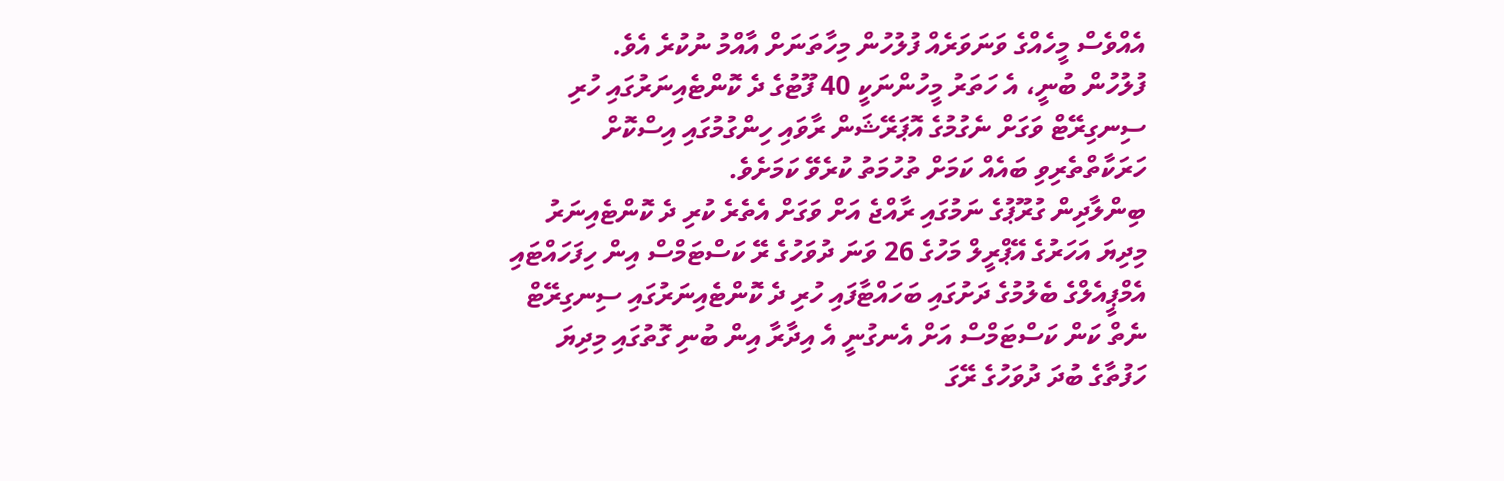އެއްވެސް މީހެއްގެ ވަނަވަރެއް ފުލުހުން މިހާތަނަށް އާއްމު ނުކުރެ އެވެ.
ފުލުހުން ބުނީ، އެ ހަތަރު މީހުންނަކީ 40 ފޫޓުގެ ދެ ކޮންޓެއިނަރުގައި ހުރި ސިނގިރޭޓް ވަގަށް ނެގުމުގެ އޮޕަރޭޝަން ރާވައި ހިންގުމުގައި އިސްކޮށް ހަރަކާތްތެރިވި ބައެއް ކަމަށް ތުހުމަތު ކުރެވޭ ކަމަށެވެ.
ބިންލާދިން ގުރޫޕުގެ ނަމުގައި ރާއްޖެ އަށް ވަގަށް އެތެރެ ކުރި ދެ ކޮންޓެއިނަރު މިދިޔަ އަހަރުގެ އޭޕްރީލް މަހުގެ 26 ވަނަ ދުވަހުގެ ރޭ ކަސްޓަމްސް އިން ހިފަހައްޓައި އެމްޕީއެލްގެ ބެލުމުގެ ދަށުގައި ބަހައްޓާފައި ހުރި ދެ ކޮންޓެއިނަރުގައި ސިނގިރޭޓް ނެތް ކަން ކަސްޓަމްސް އަށް އެނގުނީ އެ އިދާރާ އިން ބުނި ގޮތުގައި މިދިޔަ ހަފުތާގެ ބުދަ ދުވަހުގެ ރޭގަ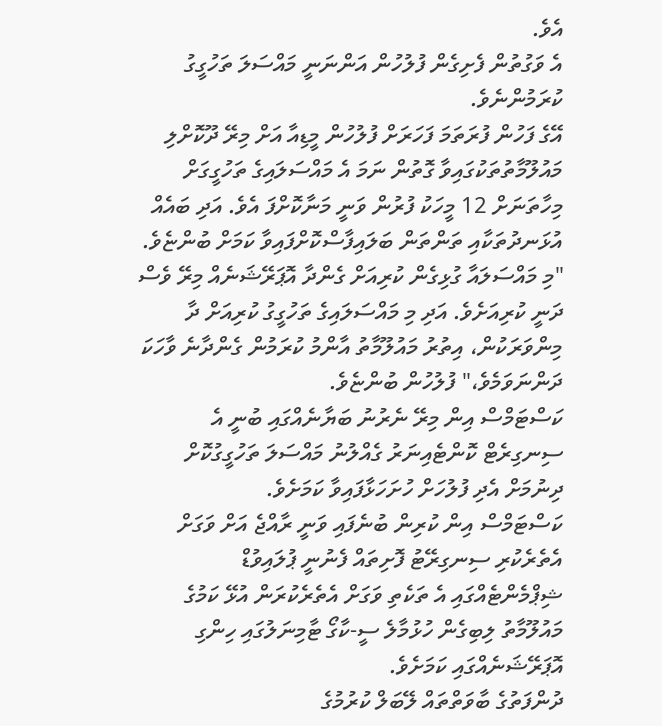އެވެ.
އެ ވަގުތުން ފެށިގެން ފުލުހުން އަންނަނީ މައްސަލަ ތަހުގީގު ކުރަމުންނެވެ.
އޭގެ ފަހުން ފުރަތަމަ ފަހަރަށް ފުލުހުން މީޑިއާ އަށް މިރޭ ދޫކޮށްލި މައުލޫމާތުތަކުގައިވާ ގޮތުން ނަމަ އެ މައްސަލައިގެ ތަހުގީގަށް މިހާތަނަށް 12 މީހަކު ފުރުން ވަނީ މަނާކޮށްފަ އެވެ. އަދި ބައެއް އުޅަނދުތަކާއި ތަންތަން ބަލައިފާސްކޮށްފައިވާ ކަމަށް ބުންޏެވެ.
"މި މައްސަލައާ ގުޅިގެން ކުރިއަށް ގެންދާ އޮޕަރޭޝަނެއް މިރޭ ވެސް ދަނީ ކުރިއަށެވެ. އަދި މި މައްސަލައިގެ ތަހުގީގު ކުރިއަށް ދާ މިންވަރަކުން، އިތުރު މައުލޫމާތު އާންމު ކުރަމުން ގެންދާނެ ވާހަކަ ދަންނަވަމެވެ،" ފުލުހުން ބުންޏެވެ.
ކަސްޓަމްސް އިން މިރޭ ނެރުނު ބަޔާނެއްގައި ބުނީ އެ ސިނގިރެޓް ކޮންޓެއިނަރު ގެއްލުނު މައްސަލަ ތަހުގީގުކޮށް ދިނުމަށް އެދި ފުލުހަށް ހުށަހަޅާފައިވާ ކަމަށެވެ.
ކަސްޓަމްސް އިން ކުރިން ބުނެފައި ވަނީ ރާއްޖެ އަށް ވަގަށް އެތެރެކުރި ސިނގިރޭޓު ފޮށިތައް ފެނުނީ ޕުލައިވުޑް ޝިޕްމެންޓެއްގައި އެ ތަކެތި ވަގަށް އެތެރެކުރަން އުޅޭ ކަމުގެ މައުލޫމާތު ލިބިގެން ހުޅުމާލެ ސީ-ކާގޯ ޓާމިނަލުގައި ހިންގި އޮޕަރޭޝަނެއްގައި ކަމަށެވެ.
ދުންފަތުގެ ބާވަތްތައް ލޭބަލް ކުރުމުގެ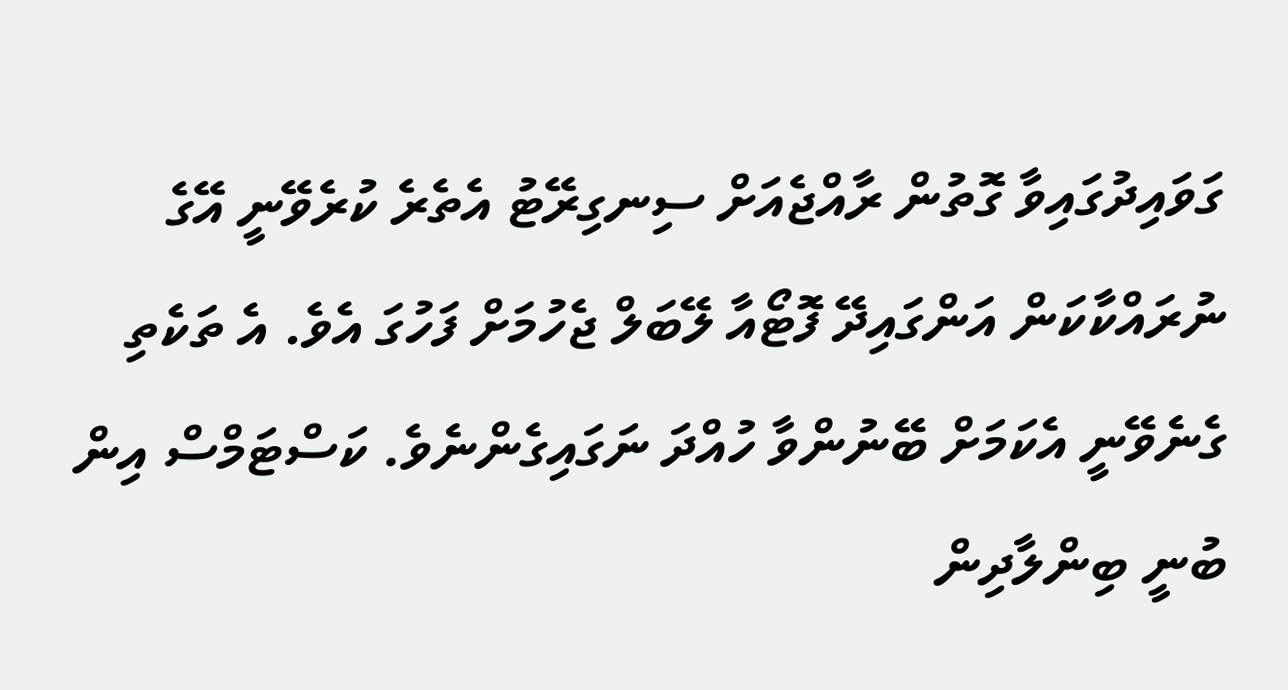ގަވައިދުގައިވާ ގޮތުން ރާއްޖެއަށް ސިނގިރޭޓު އެތެރެ ކުރެވޭނީ އޭގެ ނުރައްކާކަން އަންގައިދޭ ފޮޓޯއާ ލޭބަލް ޖެހުމަށް ފަހުގަ އެވެ. އެ ތަކެތި ގެނެވޭނީ އެކަމަށް ބޭނުންވާ ހުއްދަ ނަގައިގެންނެވެ. ކަސްޓަމްސް އިން ބުނީ ބިންލާދިން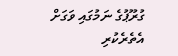ގުރޫޕުގެ ނަމުގައި ވަގަށް އެތެރެކުރި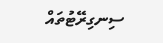ސިނގިރޭޓުތައް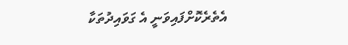އެތެރެކޮށްފައިވަނީ އެ ގަވައިދުތަކާ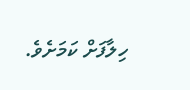ހިލާފަށް ކަމަށެވެ.